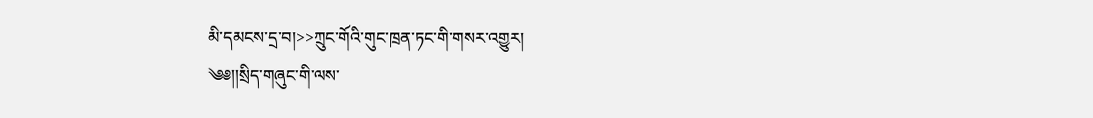མི་དམངས་དྲ་བ།>>ཀྲུང་གོའི་གུང་ཁྲན་ཏང་གི་གསར་འགྱུར།
༄༅།།སྲིད་གཞུང་གི་ལས་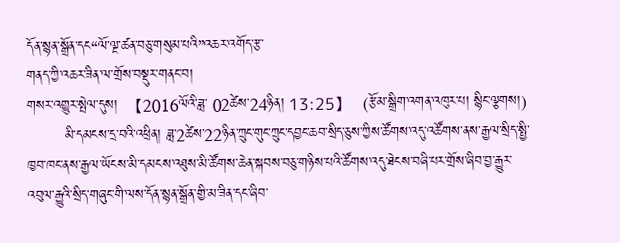དོན་སྙན་སྒྲོན་དང“ལོ་ལྔ་ཚན་བཅུ་གསུམ་པའི”འཆར་འགོད་རྩ་
གནད་ཀྱི་འཆར་ཟིན་ལ་གྲོས་བསྡུར་གནང་བ།
གསར་འགྱུར་སྤེལ་དུས།  【2016ལོའི་ཟླ་ 02ཚེས་24ཉིན། 13:25】   (རྩོམ་སྒྲིག་འགན་འཁུར་པ། སྙིང་ལྕགས།)
        མི་དམངས་དྲ་བའི་འཕྲིན། ཟླ་2ཚེས་22ཉིན་ཀྲུང་གུང་ཀྲུང་དབྱང་ཆབ་སྲིད་ཅུས་ཀྱིས་ཚོགས་འདུ་འཚོགས་ནས་རྒྱལ་སྲིད་སྤྱི་ཁྱབ་ཁང་ནས་རྒྱལ་ཡོངས་མི་དམངས་འཐུས་མི་ཚོགས་ཆེན་སྐབས་བཅུ་གཉིས་པའི་ཚོགས་འདུ་ཐེངས་བཞི་པར་གྲོས་ཞིབ་བྱ་རྒྱུར་འབུལ་རྒྱུའི་སྲིད་གཞུང་གི་ལས་དོན་སྙན་སྒྲོན་གྱི་མ་ཟིན་དང་ཞིབ་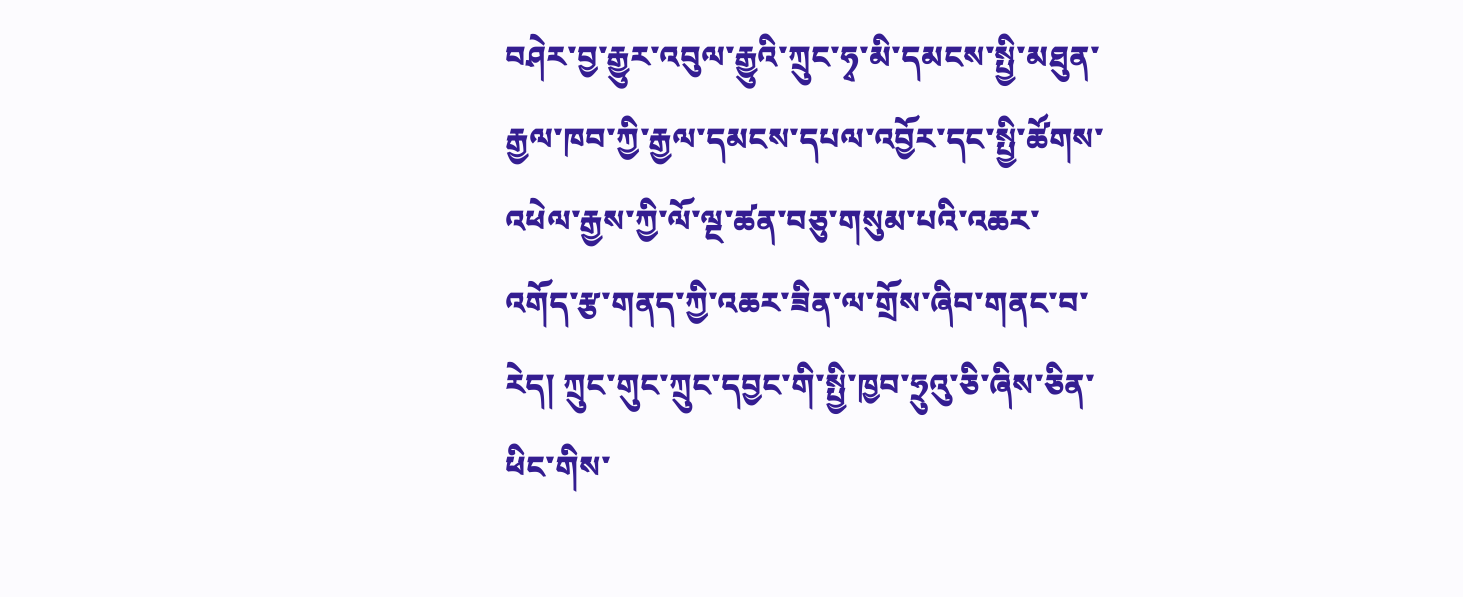བཤེར་བྱ་རྒྱུར་འབུལ་རྒྱུའི་ཀྲུང་ཧྭ་མི་དམངས་སྤྱི་མཐུན་རྒྱལ་ཁབ་ཀྱི་རྒྱལ་དམངས་དཔལ་འབྱོར་དང་སྤྱི་ཚོགས་འཕེལ་རྒྱས་ཀྱི་ལོ་ལྔ་ཚན་བཅུ་གསུམ་པའི་འཆར་འགོད་རྩ་གནད་ཀྱི་འཆར་ཟིན་ལ་གྲོས་ཞིབ་གནང་བ་རེད། ཀྲུང་གུང་ཀྲུང་དབྱང་གི་སྤྱི་ཁྱབ་ཧྲུའུ་ཅི་ཞིས་ཅིན་ཕིང་གིས་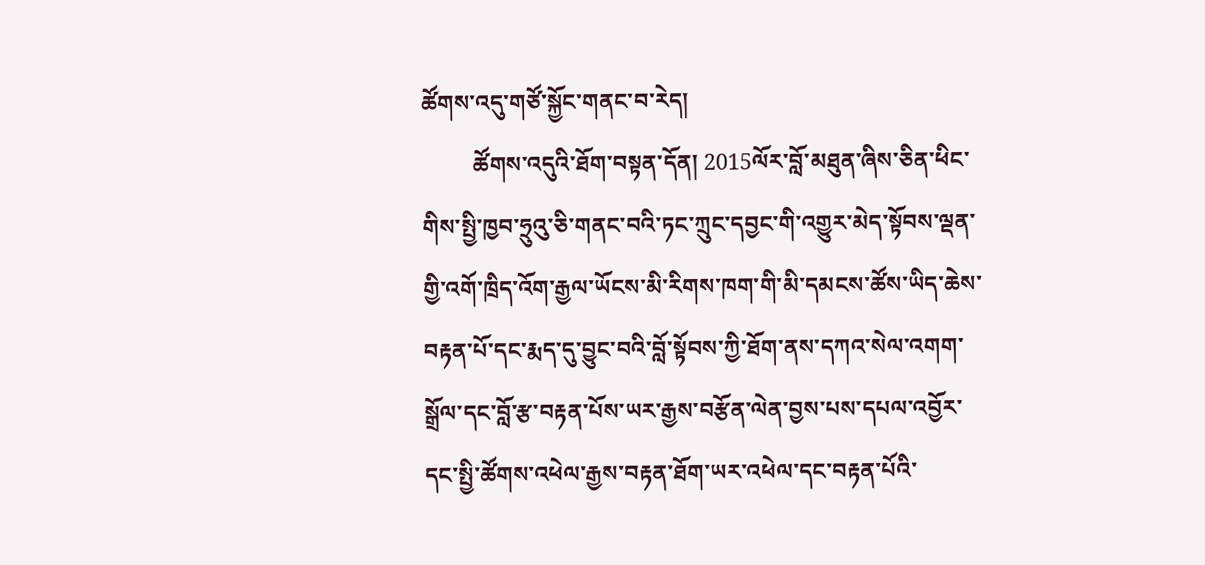ཚོགས་འདུ་གཙོ་སྐྱོང་གནང་བ་རེད།
         ཚོགས་འདུའི་ཐོག་བསྟན་དོན། 2015ལོར་བློ་མཐུན་ཞིས་ཅིན་ཕིང་གིས་སྤྱི་ཁྱབ་ཧྲུའུ་ཅི་གནང་བའི་ཏང་ཀྲུང་དབྱང་གི་འགྱུར་མེད་སྟོབས་ལྡན་གྱི་འགོ་ཁྲིད་འོག་རྒྱལ་ཡོངས་མི་རིགས་ཁག་གི་མི་དམངས་ཚོས་ཡིད་ཆེས་བརྟན་པོ་དང་རྨད་དུ་བྱུང་བའི་བློ་སྟོབས་ཀྱི་ཐོག་ནས་དཀའ་སེལ་འགག་སྒྲོལ་དང་བློ་རྩ་བརྟན་པོས་ཡར་རྒྱས་བརྩོན་ལེན་བྱས་པས་དཔལ་འབྱོར་དང་སྤྱི་ཚོགས་འཕེལ་རྒྱས་བརྟན་ཐོག་ཡར་འཕེལ་དང་བརྟན་པོའི་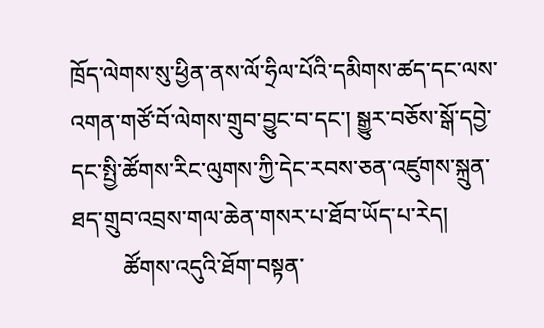ཁྲོད་ལེགས་སུ་ཕྱིན་ནས་ལོ་ཧྲིལ་པོའི་དམིགས་ཚད་དང་ལས་འགན་གཙོ་བོ་ལེགས་གྲུབ་བྱུང་བ་དང་། སྒྱུར་བཅོས་སྒོ་དབྱེ་དང་སྤྱི་ཚོགས་རིང་ལུགས་ཀྱི་དེང་རབས་ཅན་འཛུགས་སྐྲུན་ཐད་གྲུབ་འབྲས་གལ་ཆེན་གསར་པ་ཐོབ་ཡོད་པ་རེད།
         ཚོགས་འདུའི་ཐོག་བསྟན་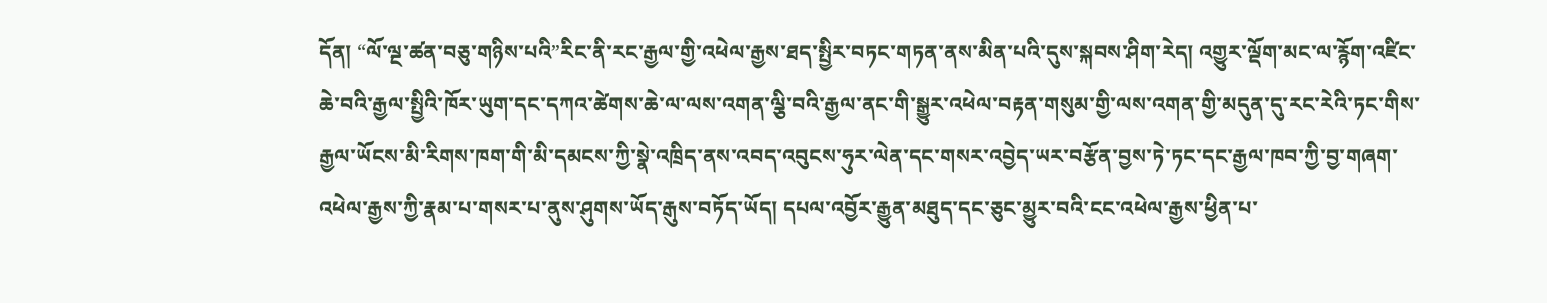དོན། “ལོ་ལྔ་ཚན་བཅུ་གཉིས་པའི”རིང་ནི་རང་རྒྱལ་གྱི་འཕེལ་རྒྱས་ཐད་སྤྱིར་བཏང་གཏན་ནས་མིན་པའི་དུས་སྐབས་ཤིག་རེད། འགྱུར་ལྡོག་མང་ལ་རྙོག་འཛིང་ཆེ་བའི་རྒྱལ་སྤྱིའི་ཁོར་ཡུག་དང་དཀའ་ཚེགས་ཆེ་ལ་ལས་འགན་ལྕི་བའི་རྒྱལ་ནང་གི་སྒྱུར་འཕེལ་བརྟན་གསུམ་གྱི་ལས་འགན་གྱི་མདུན་དུ་རང་རེའི་ཏང་གིས་རྒྱལ་ཡོངས་མི་རིགས་ཁག་གི་མི་དམངས་ཀྱི་སྣེ་འཁྲིད་ནས་འབད་འབུངས་ཧུར་ལེན་དང་གསར་འབྱེད་ཡར་བརྩོན་བྱས་ཏེ་ཏང་དང་རྒྱལ་ཁབ་ཀྱི་བྱ་གཞག་འཕེལ་རྒྱས་ཀྱི་རྣམ་པ་གསར་པ་ནུས་ཤུགས་ཡོད་རྒུས་བཏོད་ཡོད། དཔལ་འབྱོར་རྒྱུན་མཐུད་དང་ཅུང་མྱུར་བའི་ངང་འཕེལ་རྒྱས་ཕྱིན་པ་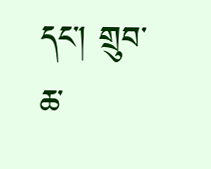དང་། གྲུབ་ཆ་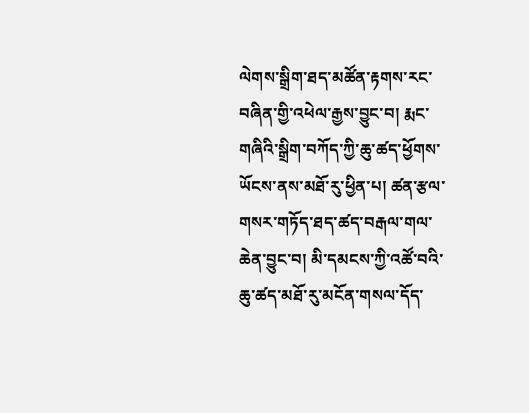ལེགས་སྒྲིག་ཐད་མཚོན་རྟགས་རང་བཞིན་གྱི་འཕེལ་རྒྱས་བྱུང་བ། རྨང་གཞིའི་སྒྲིག་བཀོད་ཀྱི་ཆུ་ཚད་ཕྱོགས་ཡོངས་ནས་མཐོ་རུ་ཕྱིན་པ། ཚན་རྩལ་གསར་གཏོད་ཐད་ཚད་བརྒལ་གལ་ཆེན་བྱུང་བ། མི་དམངས་ཀྱི་འཚོ་བའི་ཆུ་ཚད་མཐོ་རུ་མངོན་གསལ་དོད་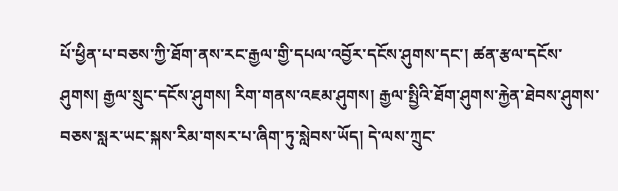པོ་ཕྱིན་པ་བཅས་ཀྱི་ཐོག་ནས་རང་རྒྱལ་གྱི་དཔལ་འབྱོར་དངོས་ཤུགས་དང་། ཚན་རྩལ་དངོས་ཤུགས། རྒྱལ་སྲུང་དངོས་ཤུགས། རིག་གནས་འཇམ་ཤུགས། རྒྱལ་སྤྱིའི་ཐོག་ཤུགས་རྐྱེན་ཐེབས་ཤུགས་བཅས་སླར་ཡང་སྐས་རིམ་གསར་པ་ཞིག་ཏུ་སླེབས་ཡོད། དེ་ལས་ཀྲུང་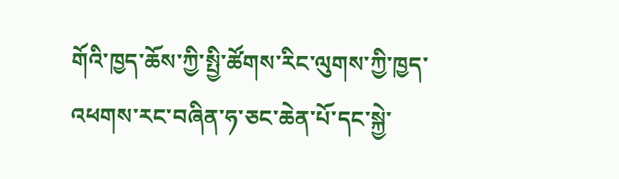གོའི་ཁྱད་ཆོས་ཀྱི་སྤྱི་ཚོགས་རིང་ལུགས་ཀྱི་ཁྱད་འཕགས་རང་བཞིན་ཧ་ཅང་ཆེན་པོ་དང་སྐྱེ་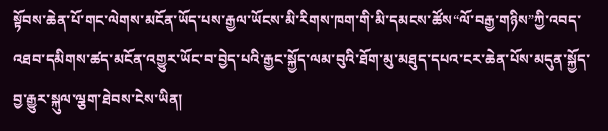སྟོབས་ཆེན་པོ་གང་ལེགས་མངོན་ཡོད་པས་རྒྱལ་ཡོངས་མི་རིགས་ཁག་གི་མི་དམངས་ཚོས“ལོ་བརྒྱ་གཉིས”ཀྱི་འབད་འཐབ་དམིགས་ཚད་མངོན་འགྱུར་ཡོང་བ་བྱེད་པའི་རྒྱང་སྐྱོད་ལམ་བུའི་ཐོག་མུ་མཐུད་དཔའ་ངར་ཆེན་པོས་མདུན་སྐྱོད་བྱ་རྒྱུར་སྐུལ་ལྕག་ཐེབས་ངེས་ཡིན།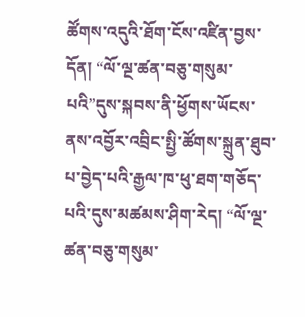ཚོགས་འདུའི་ཐོག་ངོས་འཛིན་བྱས་དོན། “ལོ་ལྔ་ཚན་བཅུ་གསུམ་པའི”དུས་སྐབས་ནི་ཕྱོགས་ཡོངས་ནས་འབྱོར་འབྲིང་སྤྱི་ཚོགས་སྐྲུན་ཐུབ་པ་བྱེད་པའི་རྒྱལ་ཁ་ཕུ་ཐག་གཅོད་པའི་དུས་མཚམས་ཤིག་རེད། “ལོ་ལྔ་ཚན་བཅུ་གསུམ་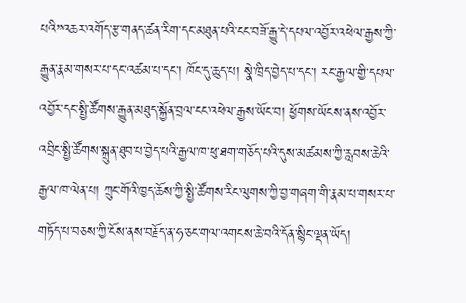པའི”འཆར་འགོད་རྩ་གནད་ཚན་རིག་དང་མཐུན་པའི་ངང་བཟོ་རྒྱུ་དེ་དཔལ་འབྱོར་འཕེལ་རྒྱས་ཀྱི་རྒྱུན་རྣམ་གསར་པ་དང་འཚམ་པ་དང་། ཁོང་དུ་ཆུད་པ། སྣེ་ཁྲིད་བྱེད་པ་དང་། རང་རྒྱལ་གྱི་དཔལ་འབྱོར་དང་སྤྱི་ཚོགས་རྒྱུན་མཐུད་སྐྱོན་བྲལ་ངང་འཕེལ་རྒྱས་ཡོང་བ། ཕྱོགས་ཡོངས་ནས་འབྱོར་འབྲིང་སྤྱི་ཚོགས་སྐྲུན་ཐུབ་པ་བྱེད་པའི་རྒྱལ་ཁ་ཕུ་ཐག་གཅོད་པའི་དུས་མཚམས་ཀྱི་རླབས་ཆེའི་རྒྱལ་ཁ་ལེན་པ། ཀྲུང་གོའི་ཁྱད་ཆོས་ཀྱི་སྤྱི་ཚོགས་རིང་ལུགས་ཀྱི་བྱ་གཞག་གི་རྣམ་པ་གསར་པ་གཏོད་པ་བཅས་ཀྱི་ངོས་ནས་བརྗོད་ན་ཧ་ཅང་གལ་འགངས་ཆེ་བའི་དོན་སྙིང་ལྡན་ཡོད།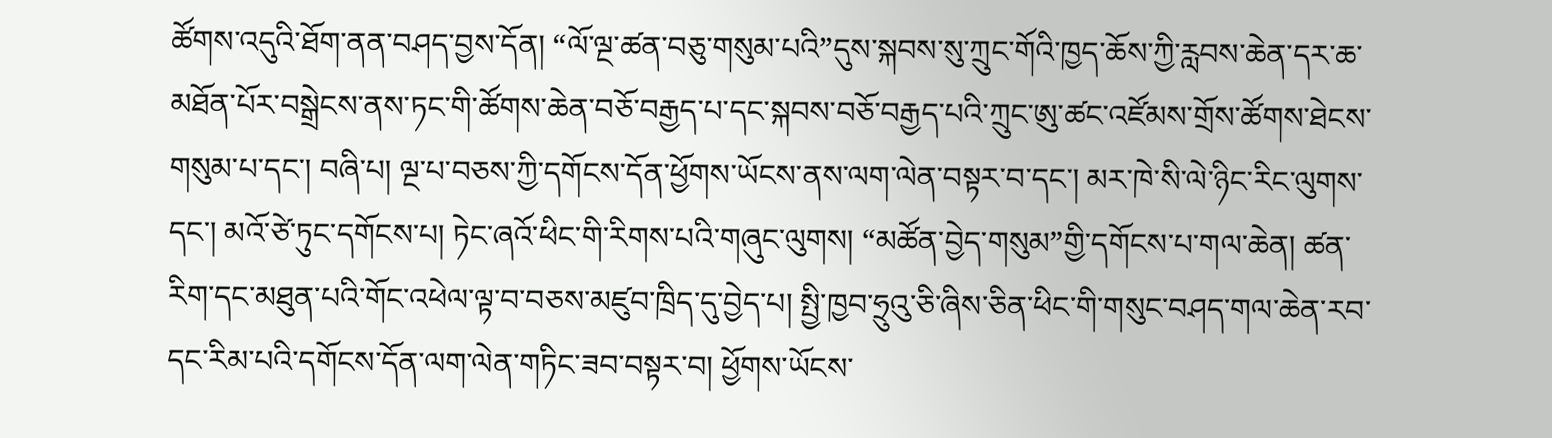ཚོགས་འདུའི་ཐོག་ནན་བཤད་བྱས་དོན། “ལོ་ལྔ་ཚན་བཅུ་གསུམ་པའི”དུས་སྐབས་སུ་ཀྲུང་གོའི་ཁྱད་ཆོས་ཀྱི་རླབས་ཆེན་དར་ཆ་མཐོན་པོར་བསྒྲེངས་ནས་ཏང་གི་ཚོགས་ཆེན་བཅོ་བརྒྱད་པ་དང་སྐབས་བཅོ་བརྒྱད་པའི་ཀྲུང་ཨུ་ཚང་འཛོམས་གྲོས་ཚོགས་ཐེངས་གསུམ་པ་དང་། བཞི་པ། ལྔ་པ་བཅས་ཀྱི་དགོངས་དོན་ཕྱོགས་ཡོངས་ནས་ལག་ལེན་བསྟར་བ་དང་། མར་ཁེ་སི་ལེ་ཉིང་རིང་ལུགས་དང་། མའོ་ཙེ་ཏུང་དགོངས་པ། ཏེང་ཞའོ་ཕིང་གི་རིགས་པའི་གཞུང་ལུགས། “མཚོན་བྱེད་གསུམ”གྱི་དགོངས་པ་གལ་ཆེན། ཚན་རིག་དང་མཐུན་པའི་གོང་འཕེལ་ལྟ་བ་བཅས་མཛུབ་ཁྲིད་དུ་བྱེད་པ། སྤྱི་ཁྱབ་ཧྲུའུ་ཅི་ཞིས་ཅིན་ཕིང་གི་གསུང་བཤད་གལ་ཆེན་རབ་དང་རིམ་པའི་དགོངས་དོན་ལག་ལེན་གཏིང་ཟབ་བསྟར་བ། ཕྱོགས་ཡོངས་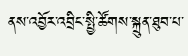ནས་འབྱོར་འབྲིང་སྤྱི་ཚོགས་སྐྲུན་ཐུབ་པ་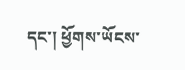དང་། ཕྱོགས་ཡོངས་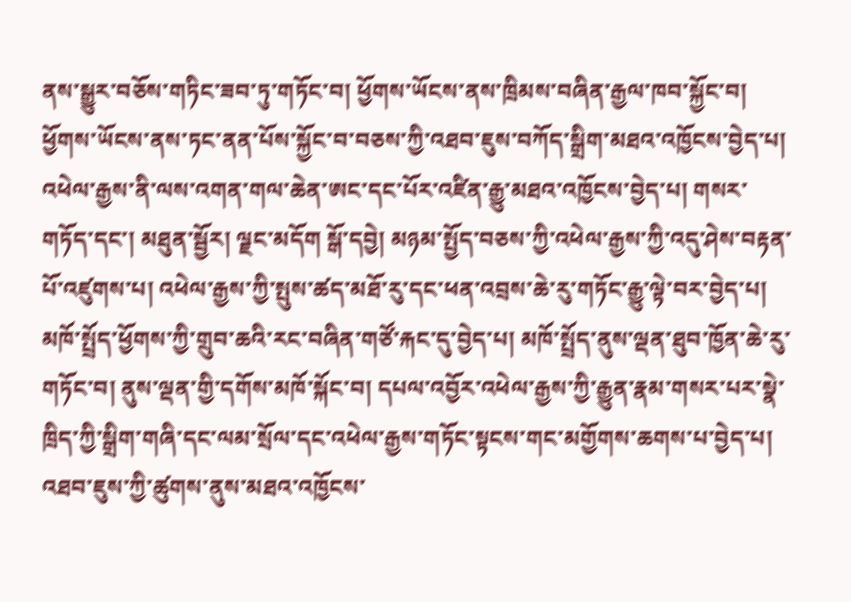ནས་སྒྱུར་བཅོས་གཏིང་ཟབ་ཏུ་གཏོང་བ། ཕྱོགས་ཡོངས་ནས་ཁྲིམས་བཞིན་རྒྱལ་ཁབ་སྐྱོང་བ། ཕྱོགས་ཡོངས་ནས་ཏང་ནན་པོས་སྐྱོང་བ་བཅས་ཀྱི་འཐབ་ཇུས་བཀོད་སྒྲིག་མཐའ་འཁྱོངས་བྱེད་པ། འཕེལ་རྒྱས་ནི་ལས་འགན་གལ་ཆེན་ཨང་དང་པོར་འཛིན་རྒྱུ་མཐའ་འཁྱོངས་བྱེད་པ། གསར་གཏོད་དང་། མཐུན་སྦྱོར། ལྗང་མདོག སྒོ་དབྱེ། མཉམ་སྤྱོད་བཅས་ཀྱི་འཕེལ་རྒྱས་ཀྱི་འདུ་ཤེས་བརྟན་པོ་འཛུགས་པ། འཕེལ་རྒྱས་ཀྱི་སྤུས་ཚད་མཐོ་རུ་དང་ཕན་འབྲས་ཆེ་རུ་གཏོང་རྒྱུ་ལྟེ་བར་བྱེད་པ། མཁོ་སྤྲོད་ཕྱོགས་ཀྱི་གྲུབ་ཆའི་རང་བཞིན་གཙོ་རྐང་དུ་བྱེད་པ། མཁོ་སྤྲོད་ནུས་ལྡན་ཐུབ་ཁྱོན་ཆེ་རུ་གཏོང་བ། ནུས་ལྡན་གྱི་དགོས་མཁོ་སྐོང་བ། དཔལ་འབྱོར་འཕེལ་རྒྱས་ཀྱི་རྒྱུན་རྣམ་གསར་པར་སྣེ་ཁྲིད་ཀྱི་སྒྲིག་གཞི་དང་ལམ་སྲོལ་དང་འཕེལ་རྒྱས་གཏོང་སྟངས་གང་མགྱོགས་ཆགས་པ་བྱེད་པ། འཐབ་ཇུས་ཀྱི་ཚུགས་ནུས་མཐའ་འཁྱོངས་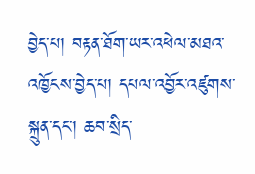བྱེད་པ། བརྟན་ཐོག་ཡར་འཕེལ་མཐའ་འཁྱོངས་བྱེད་པ། དཔལ་འབྱོར་འཛུགས་སྐྲུན་དང་། ཆབ་སྲིད་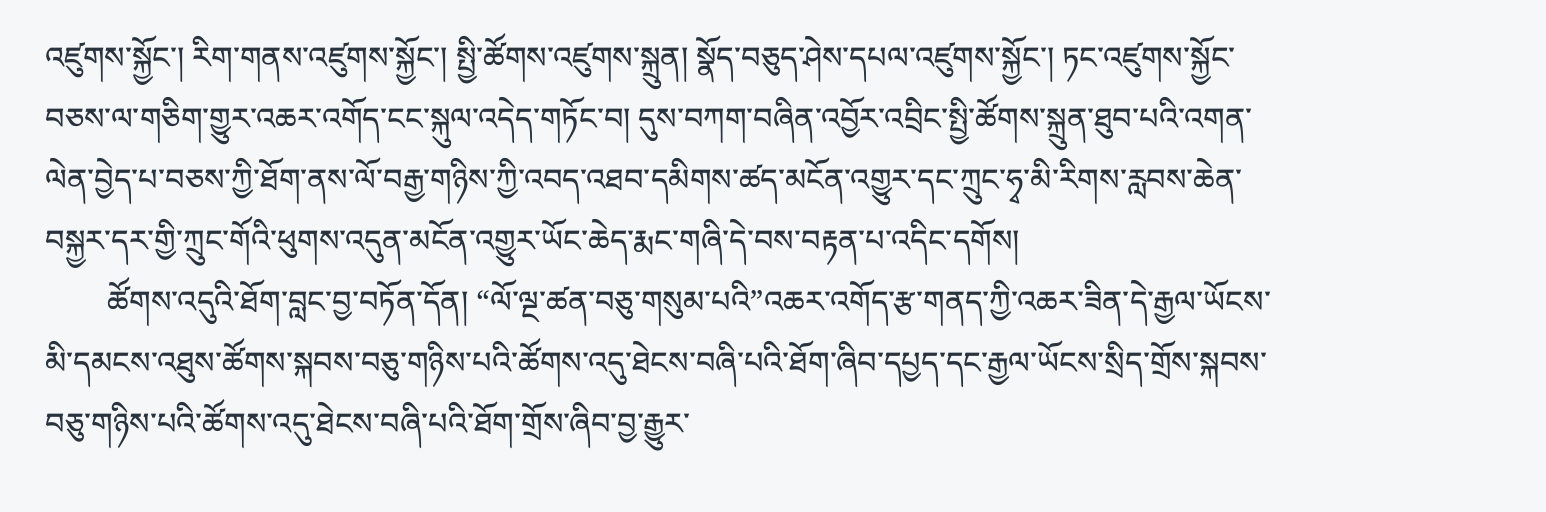འཛུགས་སྐྱོང་། རིག་གནས་འཛུགས་སྐྱོང་། སྤྱི་ཚོགས་འཛུགས་སྐྲུན། སྣོད་བཅུད་ཤེས་དཔལ་འཛུགས་སྐྱོང་། ཏང་འཛུགས་སྐྱོང་བཅས་ལ་གཅིག་གྱུར་འཆར་འགོད་ངང་སྐུལ་འདེད་གཏོང་བ། དུས་བཀག་བཞིན་འབྱོར་འབྲིང་སྤྱི་ཚོགས་སྐྲུན་ཐུབ་པའི་འགན་ལེན་བྱེད་པ་བཅས་ཀྱི་ཐོག་ནས་ལོ་བརྒྱ་གཉིས་ཀྱི་འབད་འཐབ་དམིགས་ཚད་མངོན་འགྱུར་དང་ཀྲུང་ཧྭ་མི་རིགས་རླབས་ཆེན་བསྐྱར་དར་གྱི་ཀྲུང་གོའི་ཕུགས་འདུན་མངོན་འགྱུར་ཡོང་ཆེད་རྨང་གཞི་དེ་བས་བརྟན་པ་འདིང་དགོས།
        ཚོགས་འདུའི་ཐོག་བླང་བྱ་བཏོན་དོན། “ལོ་ལྔ་ཚན་བཅུ་གསུམ་པའི”འཆར་འགོད་རྩ་གནད་ཀྱི་འཆར་ཟིན་དེ་རྒྱལ་ཡོངས་མི་དམངས་འཐུས་ཚོགས་སྐབས་བཅུ་གཉིས་པའི་ཚོགས་འདུ་ཐེངས་བཞི་པའི་ཐོག་ཞིབ་དཔྱད་དང་རྒྱལ་ཡོངས་སྲིད་གྲོས་སྐབས་བཅུ་གཉིས་པའི་ཚོགས་འདུ་ཐེངས་བཞི་པའི་ཐོག་གྲོས་ཞིབ་བྱ་རྒྱུར་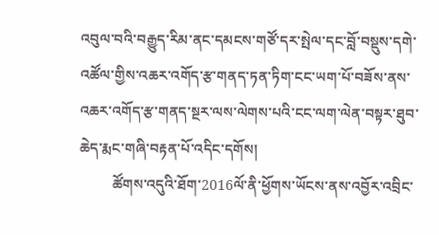འབུལ་བའི་བརྒྱུད་རིམ་ནང་དམངས་གཙོ་དར་སྤེལ་དང་བློ་བསྡུས་དགེ་འཚོལ་གྱིས་འཆར་འགོད་རྩ་གནད་ཏན་ཏིག་ངང་ཡག་པོ་བཟོས་ནས་འཆར་འགོད་རྩ་གནད་སྔར་ལས་ལེགས་པའི་ངང་ལག་ལེན་བསྟར་ཐུབ་ཆེད་རྨང་གཞི་བརྟན་པོ་འདིང་དགོས།
         ཚོགས་འདུའི་ཐོག་2016ལོ་ནི་ཕྱོགས་ཡོངས་ནས་འབྱོར་འབྲིང་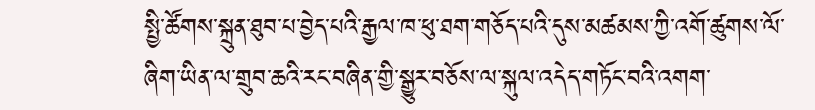སྤྱི་ཚོགས་སྐྲུན་ཐུབ་པ་བྱེད་པའི་རྒྱལ་ཁ་ཕུ་ཐག་གཅོད་པའི་དུས་མཚམས་ཀྱི་འགོ་ཚུགས་ལོ་ཞིག་ཡིན་ལ་གྲུབ་ཆའི་རང་བཞིན་གྱི་སྒྱུར་བཅོས་ལ་སྐུལ་འདེད་གཏོང་བའི་འགག་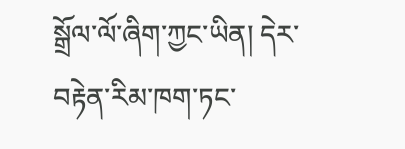སྒྲོལ་ལོ་ཞིག་ཀྱང་ཡིན། དེར་བརྟེན་རིམ་ཁག་ཏང་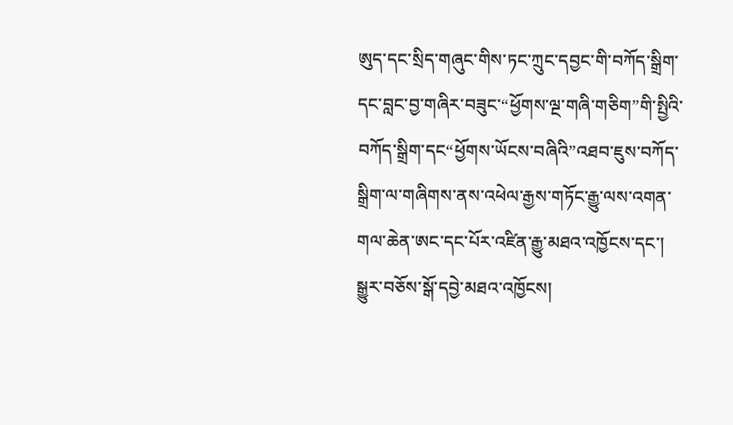ཨུད་དང་སྲིད་གཞུང་གིས་ཏང་ཀྲུང་དབྱང་གི་བཀོད་སྒྲིག་དང་བླང་བྱ་གཞིར་བཟུང་“ཕྱོགས་ལྔ་གཞི་གཅིག”གི་སྤྱིའི་བཀོད་སྒྲིག་དང“ཕྱོགས་ཡོངས་བཞིའི”འཐབ་ཇུས་བཀོད་སྒྲིག་ལ་གཞིགས་ནས་འཕེལ་རྒྱས་གཏོང་རྒྱུ་ལས་འགན་གལ་ཆེན་ཨང་དང་པོར་འཛིན་རྒྱུ་མཐའ་འཁྱོངས་དང་། སྒྱུར་བཅོས་སྒོ་དབྱེ་མཐའ་འཁྱོངས།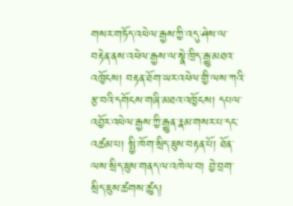གསར་གཏོད་འཕེལ་རྒྱས་ཀྱི་འདུ་ཤེས་ལ་བརྟེན་ནས་འཕེལ་རྒྱས་ལ་སྣེ་ཁྲིད་རྒྱུ་མཐའ་འཁྱོངས། བརྟན་ཐོག་ཡར་འཕེལ་གྱི་ལས་ཀའི་རྩ་བའི་དགོངས་གཞི་མཐའ་འཁྱོངས། དཔལ་འབྱོར་འཕེལ་རྒྱས་ཀྱི་རྒྱུན་རྣམ་གསར་པ་དང་འཚམ་པ། སྤྱི་ཁོག་སྲིད་ཇུས་བརྟན་པོ། ཐོན་ལས་སྲིད་ཇུས་གནད་ལ་འཁེལ་བ། བྱེ་བྲག་སྲིད་ཇུས་ཚགས་ཚུད།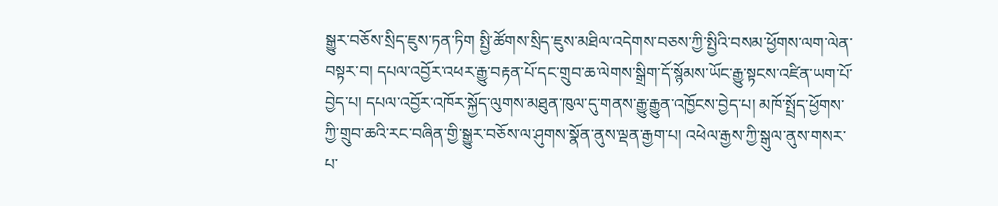སྒྱུར་བཅོས་སྲིད་ཇུས་ཏན་ཏིག སྤྱི་ཚོགས་སྲིད་ཇུས་མཐིལ་འདེགས་བཅས་ཀྱི་སྤྱིའི་བསམ་ཕྱོགས་ལག་ལེན་བསྟར་བ། དཔལ་འབྱོར་འཕར་རྒྱུ་བརྟན་པོ་དང་གྲུབ་ཆ་ལེགས་སྒྲིག་དོ་སྙོམས་ཡོང་རྒྱུ་སྟངས་འཛིན་ཡག་པོ་བྱེད་པ། དཔལ་འབྱོར་འཁོར་སྐྱོད་ལུགས་མཐུན་ཁུལ་དུ་གནས་རྒྱུ་རྒྱུན་འཁྱོངས་བྱེད་པ། མཁོ་སྤྲོད་ཕྱོགས་ཀྱི་གྲུབ་ཆའི་རང་བཞིན་གྱི་སྒྱུར་བཅོས་ལ་ཤུགས་སྣོན་ནུས་ལྡན་རྒྱག་པ། འཕེལ་རྒྱས་ཀྱི་སྒུལ་ནུས་གསར་པ་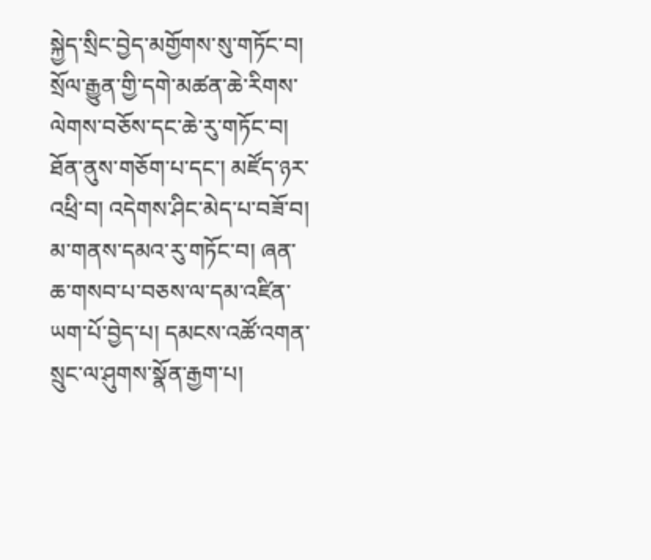སྐྱེད་སྲིང་བྱེད་མགྱོགས་སུ་གཏོང་བ། སྲོལ་རྒྱུན་གྱི་དགེ་མཚན་ཆེ་རིགས་ལེགས་བཅོས་དང་ཆེ་རུ་གཏོང་བ། ཐོན་ནུས་གཅོག་པ་དང་། མཛོད་ཉར་འཕྲི་བ། འདེགས་ཤིང་མེད་པ་བཟོ་བ། མ་གནས་དམའ་རུ་གཏོང་བ། ཞན་ཆ་གསབ་པ་བཅས་ལ་དམ་འཛིན་ཡག་པོ་བྱེད་པ། དམངས་འཚོ་འགན་སྲུང་ལ་ཤུགས་སྣོན་རྒྱག་པ།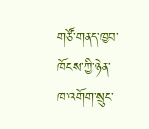གཙོ་གནད་ཁྱབ་ཁོངས་ཀྱི་ཉེན་ཁ་འགོག་སྲུང་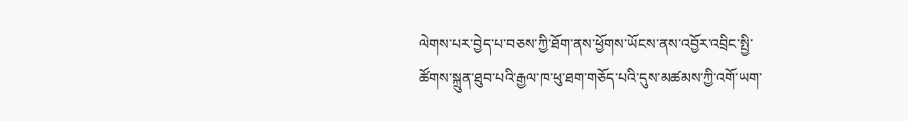ལེགས་པར་བྱེད་པ་བཅས་ཀྱི་ཐོག་ནས་ཕྱོགས་ཡོངས་ནས་འབྱོར་འབྲིང་སྤྱི་ཚོགས་སྐྲུན་ཐུབ་པའི་རྒྱལ་ཁ་ཕུ་ཐག་གཅོད་པའི་དུས་མཚམས་ཀྱི་འགོ་ཡག་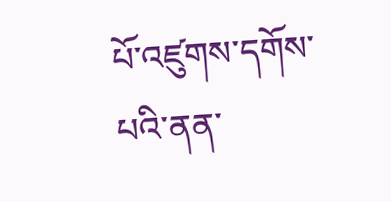པོ་འཛུགས་དགོས་པའི་ནན་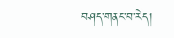བཤད་གནང་བ་རེད།